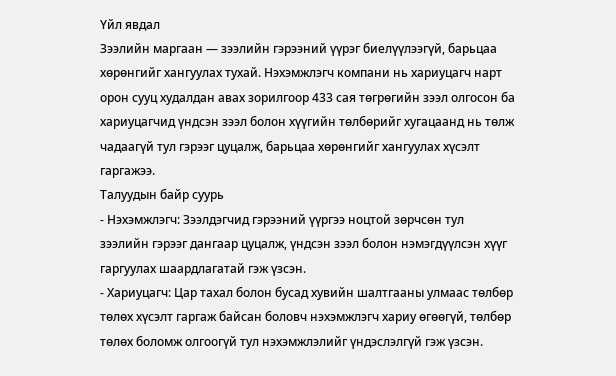Үйл явдал
Зээлийн маргаан — зээлийн гэрээний үүрэг биелүүлээгүй, барьцаа хөрөнгийг хангуулах тухай. Нэхэмжлэгч компани нь хариуцагч нарт орон сууц худалдан авах зорилгоор 433 сая төгрөгийн зээл олгосон ба хариуцагчид үндсэн зээл болон хүүгийн төлбөрийг хугацаанд нь төлж чадаагүй тул гэрээг цуцалж, барьцаа хөрөнгийг хангуулах хүсэлт гаргажээ.
Талуудын байр суурь
- Нэхэмжлэгч: Зээлдэгчид гэрээний үүргээ ноцтой зөрчсөн тул зээлийн гэрээг дангаар цуцалж, үндсэн зээл болон нэмэгдүүлсэн хүүг гаргуулах шаардлагатай гэж үзсэн.
- Хариуцагч: Цар тахал болон бусад хувийн шалтгааны улмаас төлбөр төлөх хүсэлт гаргаж байсан боловч нэхэмжлэгч хариу өгөөгүй, төлбөр төлөх боломж олгоогүй тул нэхэмжлэлийг үндэслэлгүй гэж үзсэн.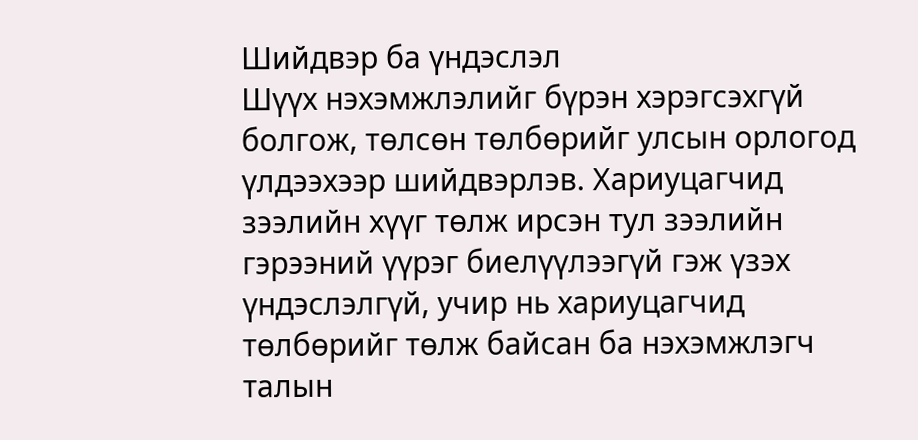Шийдвэр ба үндэслэл
Шүүх нэхэмжлэлийг бүрэн хэрэгсэхгүй болгож, төлсөн төлбөрийг улсын орлогод үлдээхээр шийдвэрлэв. Хариуцагчид зээлийн хүүг төлж ирсэн тул зээлийн гэрээний үүрэг биелүүлээгүй гэж үзэх үндэслэлгүй, учир нь хариуцагчид төлбөрийг төлж байсан ба нэхэмжлэгч талын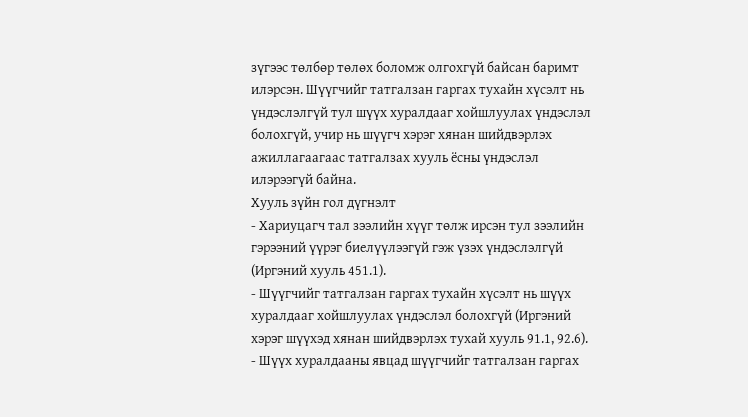зүгээс төлбөр төлөх боломж олгохгүй байсан баримт илэрсэн. Шүүгчийг татгалзан гаргах тухайн хүсэлт нь үндэслэлгүй тул шүүх хуралдааг хойшлуулах үндэслэл болохгүй, учир нь шүүгч хэрэг хянан шийдвэрлэх ажиллагаагаас татгалзах хууль ёсны үндэслэл илэрээгүй байна.
Хууль зүйн гол дүгнэлт
- Хариуцагч тал зээлийн хүүг төлж ирсэн тул зээлийн гэрээний үүрэг биелүүлээгүй гэж үзэх үндэслэлгүй (Иргэний хууль 451.1).
- Шүүгчийг татгалзан гаргах тухайн хүсэлт нь шүүх хуралдааг хойшлуулах үндэслэл болохгүй (Иргэний хэрэг шүүхэд хянан шийдвэрлэх тухай хууль 91.1, 92.6).
- Шүүх хуралдааны явцад шүүгчийг татгалзан гаргах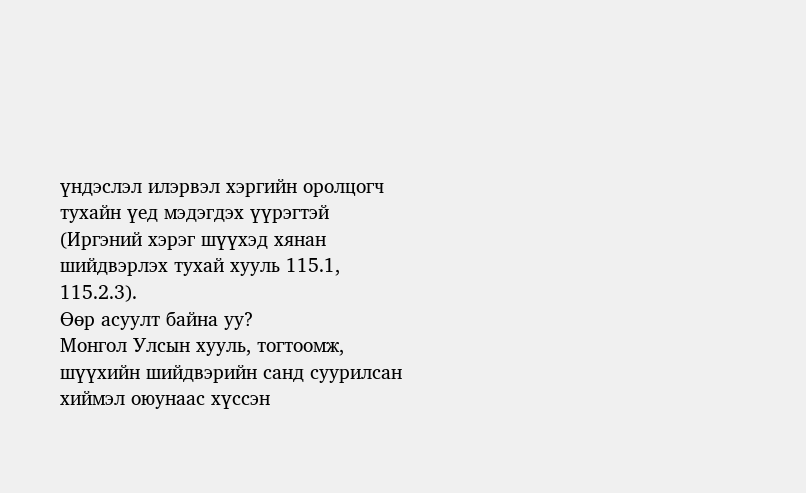үндэслэл илэрвэл хэргийн оролцогч тухайн үед мэдэгдэх үүрэгтэй (Иргэний хэрэг шүүхэд хянан шийдвэрлэх тухай хууль 115.1, 115.2.3).
Өөр асуулт байна уу?
Монгол Улсын хууль, тогтоомж, шүүхийн шийдвэрийн санд суурилсан хиймэл оюунаас хүссэн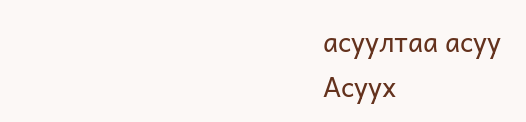асуултаа асуу
Асуух